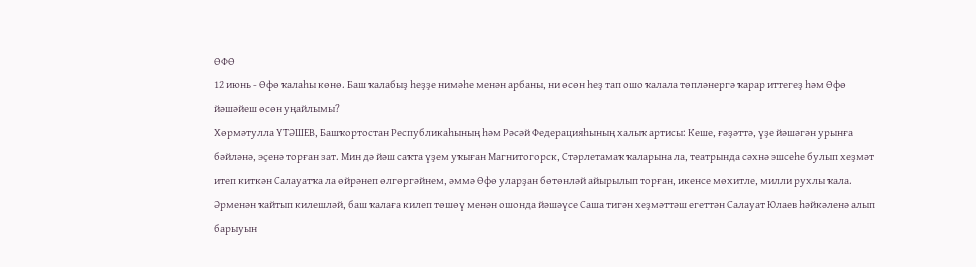ӨФӨ
12 июнь - Өфө ҡалаһы көнө. Баш ҡалабыҙ һеҙҙе нимәһе менән арбаны, ни өсөн һеҙ тап ошо ҡалала төпләнергә ҡарар иттегеҙ һәм Өфө йәшәйеш өсөн уңайлымы?
Хөрмәтулла ҮТӘШЕВ, Башҡортостан Республикаһының һәм Рәсәй Федерацияһының халыҡ артисы: Кеше, ғәҙәттә, үҙе йәшәгән урынға бәйләнә, эҫенә торған зат. Мин дә йәш саҡта үҙем уҡыған Магнитогорск, Стәрлетамаҡ ҡаларына ла, театрында сәхнә эшсеһе булып хеҙмәт итеп киткән Салауатҡа ла өйрәнеп өлгөргәйнем, әммә Өфө уларҙан бөтөнләй айырылып торған, икенсе мөхитле, милли рухлы ҡала. Әрменән ҡайтып килешләй, баш ҡалаға килеп төшөү менән ошонда йәшәүсе Саша тигән хеҙмәттәш егеттән Салауат Юлаев һәйкәленә алып барыуын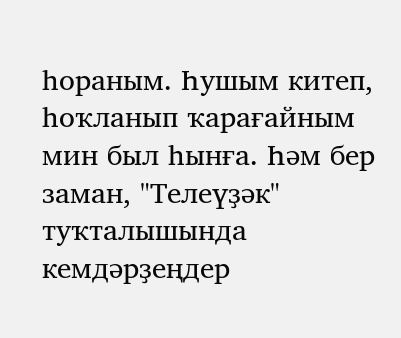һораным. Һушым китеп, һоҡланып ҡарағайным мин был һынға. Һәм бер заман, "Телеүҙәк" туҡталышында кемдәрҙеңдер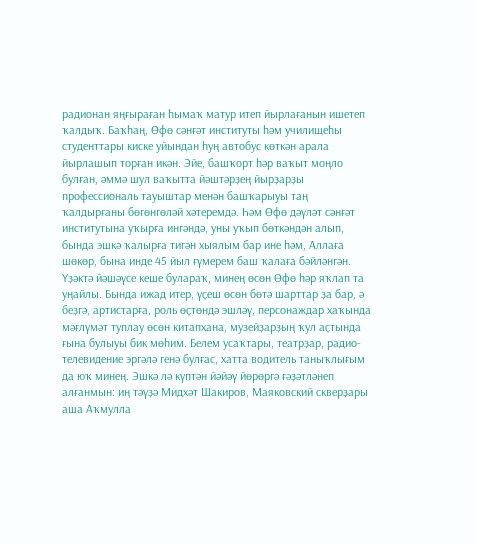радионан яңғыраған һымаҡ матур итеп йырлағанын ишетеп ҡалдыҡ. Баҡһаң, Өфө сәнғәт институты һәм училищеһы студенттары киске уйындан һуң автобус көткән арала йырлашып торған икән. Эйе, башҡорт һәр ваҡыт моңло булған, әммә шул ваҡытта йәштәрҙең йырҙарҙы профессиональ тауыштар менән башҡарыуы таң ҡалдырғаны бөгөнгөләй хәтеремдә. Һәм Өфө дәүләт сәнғәт институтына уҡырға ингәндә, уны уҡып бөткәндән алып, бында эшкә ҡалырға тигән хыялым бар ине һәм, Аллаға шөкөр, бына инде 45 йыл ғүмерем баш ҡалаға бәйләнгән.
Үҙәктә йәшәүсе кеше булараҡ, минең өсөн Өфө һәр яҡлап та уңайлы. Бында ижад итер, үҫеш өсөн бөтә шарттар ҙа бар, ә беҙгә, артистарға, роль өҫтөндә эшләү, персонаждар хаҡында мәғлүмәт туплау өсөн китапхана, музейҙарҙың ҡул аҫтында ғына булыуы бик мөһим. Белем усаҡтары, театрҙар, радио-телевидение эргәлә генә булғас, хатта водитель таныҡлығым да юҡ минең. Эшкә лә күптән йәйәү йөрөргә ғәҙәтләнеп алғанмын: иң тәүҙә Мидхәт Шакиров, Маяковский скверҙары аша Аҡмулла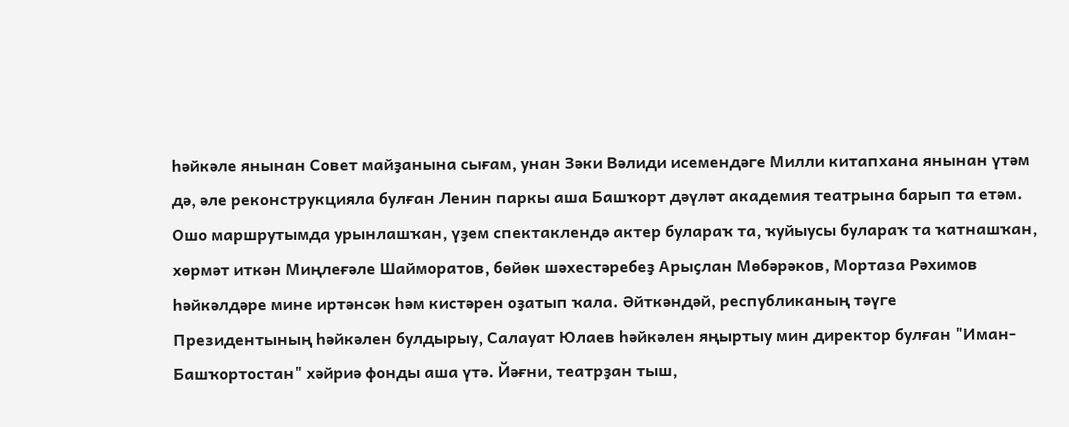һәйкәле янынан Совет майҙанына сығам, унан Зәки Вәлиди исемендәге Милли китапхана янынан үтәм дә, әле реконструкцияла булған Ленин паркы аша Башҡорт дәүләт академия театрына барып та етәм. Ошо маршрутымда урынлашҡан, үҙем спектаклендә актер булараҡ та, ҡуйыусы булараҡ та ҡатнашҡан, хөрмәт иткән Миңлеғәле Шайморатов, бөйөк шәхестәребеҙ Арыҫлан Мөбәрәков, Мортаза Рәхимов һәйкәлдәре мине иртәнсәк һәм кистәрен оҙатып ҡала. Әйткәндәй, республиканың тәүге Президентының һәйкәлен булдырыу, Салауат Юлаев һәйкәлен яңыртыу мин директор булған "Иман-Башҡортостан" хәйриә фонды аша үтә. Йәғни, театрҙан тыш,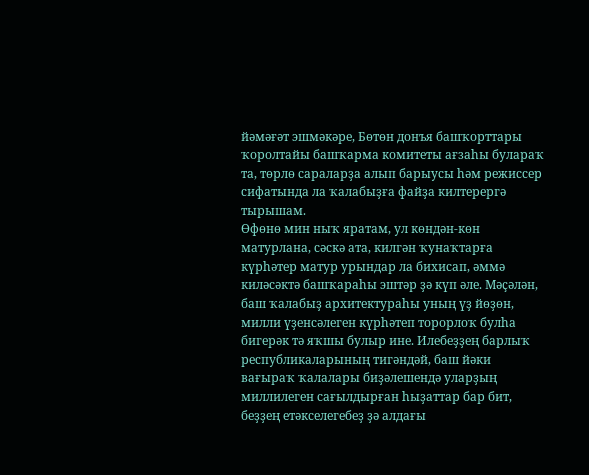йәмәғәт эшмәкәре, Бөтөн донъя башҡорттары ҡоролтайы башҡарма комитеты ағзаһы булараҡ та, төрлө сараларҙа алып барыусы һәм режиссер сифатында ла ҡалабыҙға файҙа килтерергә тырышам.
Өфөнө мин ныҡ яратам, ул көндән-көн матурлана, сәскә ата, килгән ҡунаҡтарға күрһәтер матур урындар ла бихисап, әммә киләсәктә башҡараһы эштәр ҙә күп әле. Мәҫәлән, баш ҡалабыҙ архитектураһы уның үҙ йөҙөн, милли үҙенсәлеген күрһәтеп торорлоҡ булһа бигерәк тә яҡшы булыр ине. Илебеҙҙең барлыҡ республикаларының тигәндәй, баш йәки вағыраҡ ҡалалары биҙәлешендә уларҙың миллилеген сағылдырған һыҙаттар бар бит, беҙҙең етәкселегебеҙ ҙә алдағы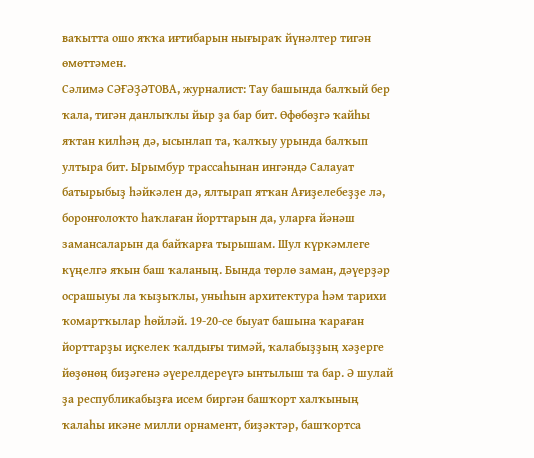ваҡытта ошо яҡҡа иғтибарын нығыраҡ йүнәлтер тигән өмөттәмен.
Сәлимә СӘҒӘҘӘТОВА, журналист: Тау башында балҡый бер ҡала, тигән данлыҡлы йыр ҙа бар бит. Өфөбөҙгә ҡайһы яҡтан килһәң дә, ысынлап та, ҡалҡыу урында балҡып ултыра бит. Ырымбур трассаһынан ингәндә Салауат батырыбыҙ һәйкәлен дә, ялтырап ятҡан Ағиҙелебеҙҙе лә, боронғолоҡто һаҡлаған йорттарын да, уларға йәнәш замансаларын да байҡарға тырышам. Шул күркәмлеге күңелгә яҡын баш ҡаланың. Бында төрлө заман, дәүерҙәр осрашыуы ла ҡыҙыҡлы, уныһын архитектура һәм тарихи ҡомартҡылар һөйләй. 19-20-се быуат башына ҡараған йорттарҙы иҫкелек ҡалдығы тимәй, ҡалабыҙҙың хәҙерге йөҙөнөң биҙәгенә әүерелдереүгә ынтылыш та бар. Ә шулай ҙа республикабыҙға исем биргән башҡорт халҡының ҡалаһы икәне милли орнамент, биҙәктәр, башҡортса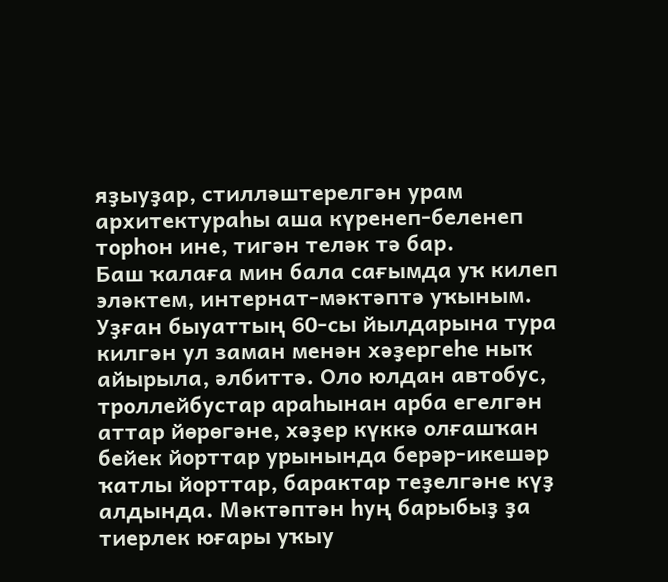яҙыуҙар, стилләштерелгән урам архитектураһы аша күренеп-беленеп торһон ине, тигән теләк тә бар.
Баш ҡалаға мин бала сағымда уҡ килеп эләктем, интернат-мәктәптә уҡыным. Уҙған быуаттың 60-сы йылдарына тура килгән ул заман менән хәҙергеһе ныҡ айырыла, әлбиттә. Оло юлдан автобус, троллейбустар араһынан арба егелгән аттар йөрөгәне, хәҙер күккә олғашҡан бейек йорттар урынында берәр-икешәр ҡатлы йорттар, барактар теҙелгәне күҙ алдында. Мәктәптән һуң барыбыҙ ҙа тиерлек юғары уҡыу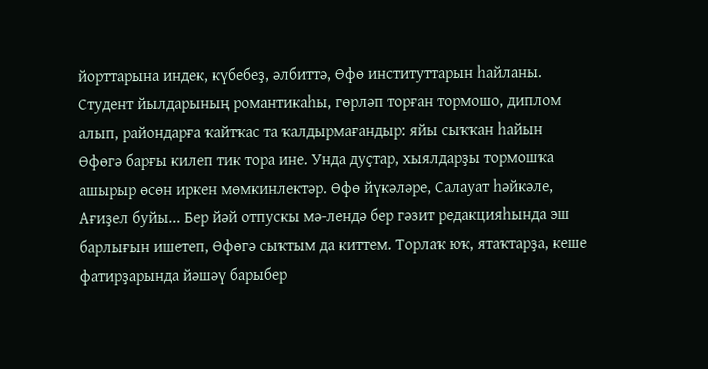йорттарына индек, күбебеҙ, әлбиттә, Өфө институттарын һайланы. Студент йылдарының романтикаһы, гөрләп торған тормошо, диплом алып, райондарға ҡайтҡас та ҡалдырмағандыр: яйы сыҡҡан һайын Өфөгә барғы килеп тик тора ине. Унда дуҫтар, хыялдарҙы тормошҡа ашырыр өсөн иркен мөмкинлектәр. Өфө йүкәләре, Салауат һәйкәле, Ағиҙел буйы... Бер йәй отпускы мә-лендә бер гәзит редакцияһында эш барлығын ишетеп, Өфөгә сыҡтым да киттем. Торлаҡ юҡ, ятаҡтарҙа, кеше фатирҙарында йәшәү барыбер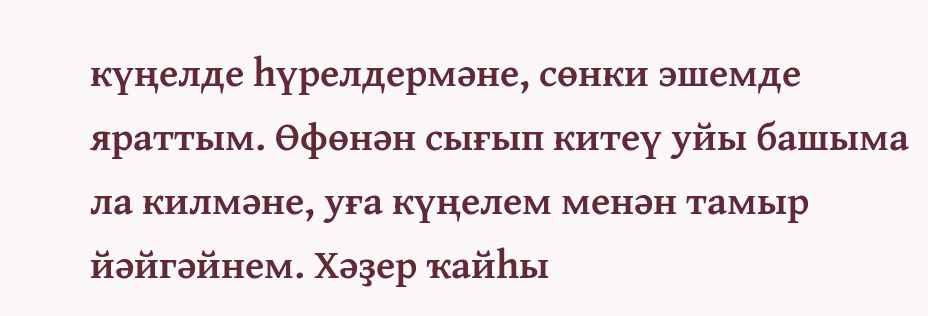күңелде һүрелдермәне, сөнки эшемде яраттым. Өфөнән сығып китеү уйы башыма ла килмәне, уға күңелем менән тамыр йәйгәйнем. Хәҙер ҡайһы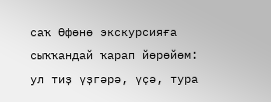саҡ Өфөнө экскурсияға сыҡҡандай ҡарап йөрөйөм: ул тиҙ үҙгәрә, үҫә, тура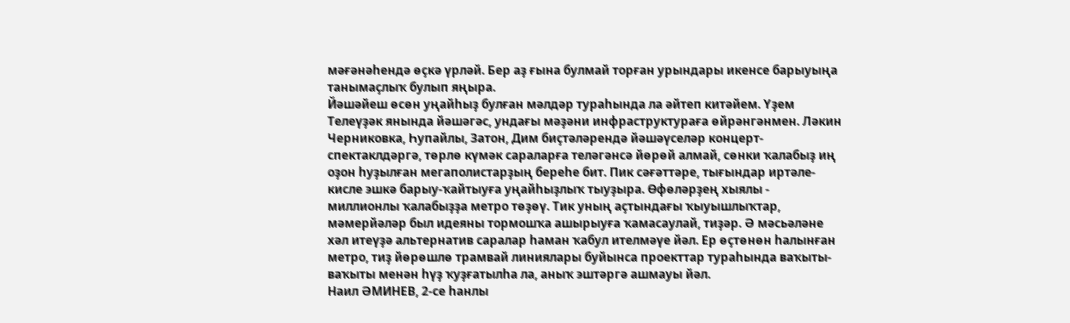мәғәнәһендә өҫкә үрләй. Бер аҙ ғына булмай торған урындары икенсе барыуыңа танымаҫлыҡ булып яңыра.
Йәшәйеш өсөн уңайһыҙ булған мәлдәр тураһында ла әйтеп китәйем. Үҙем Телеүҙәк янында йәшәгәс, ундағы мәҙәни инфраструктураға өйрәнгәнмен. Ләкин Черниковка, Һупайлы, Затон, Дим биҫтәләрендә йәшәүселәр концерт-спектаклдәргә, төрлө күмәк сараларға теләгәнсә йөрөй алмай, сөнки ҡалабыҙ иң оҙон һуҙылған мегаполистарҙың береһе бит. Пик сәғәттәре, тығындар иртәле-кисле эшкә барыу-ҡайтыуға уңайһыҙлыҡ тыуҙыра. Өфөләрҙең хыялы - миллионлы ҡалабыҙҙа метро төҙөү. Тик уның аҫтындағы ҡыуышлыҡтар, мәмерйәләр был идеяны тормошҡа ашырыуға ҡамасаулай, тиҙәр. Ә мәсьәләне хәл итеүҙә альтернатив саралар һаман ҡабул ителмәүе йәл. Ер өҫтөнөн һалынған метро, тиҙ йөрөшлө трамвай линиялары буйынса проекттар тураһында ваҡыты-ваҡыты менән һүҙ ҡуҙғатылһа ла, аныҡ эштәргә ашмауы йәл.
Наил ӘМИНЕВ, 2-се һанлы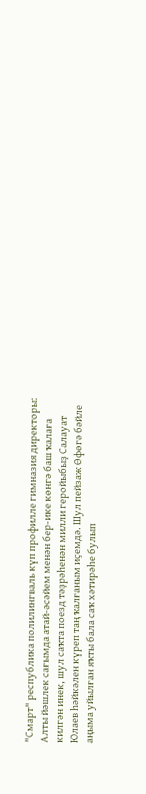"Смарт" республика полилингваль күп профилле гимназия директоры: Алты йәшлек сағымда атай-әсәйем менән бер-ике көнгә баш ҡалаға килгән инек, шул саҡта поезд тәҙрәһенән милли геройыбыҙ Салауат Юлаев һәйкәлен күреп таң ҡалғаным иҫемдә. Шул пейзаж Өфөгә бәйле аңыма уйылған яҡты бала саҡ хәтирәһе булып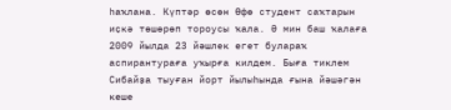һаҡлана. Күптәр өсөн Өфө студент саҡтарын иҫкә төшөрөп тороусы ҡала. Ә мин баш ҡалаға 2009 йылда 23 йәшлек егет булараҡ аспирантураға уҡырға килдем. Быға тиклем Сибайҙа тыуған йорт йылыһында ғына йәшәгән кеше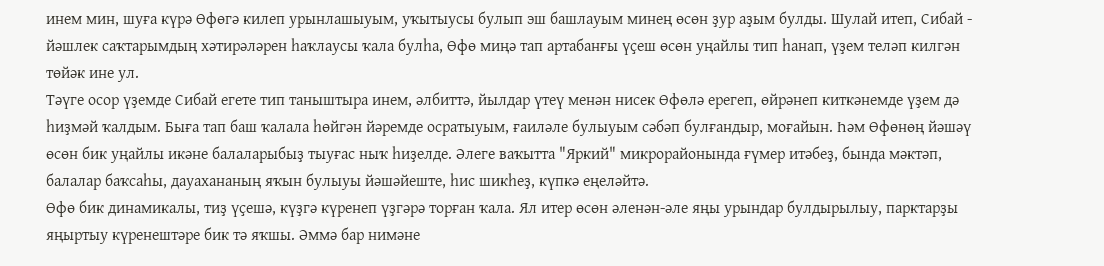инем мин, шуға күрә Өфөгә килеп урынлашыуым, уҡытыусы булып эш башлауым минең өсөн ҙур аҙым булды. Шулай итеп, Сибай - йәшлек саҡтарымдың хәтирәләрен һаҡлаусы ҡала булһа, Өфө миңә тап артабанғы үҫеш өсөн уңайлы тип һанап, үҙем теләп килгән төйәк ине ул.
Тәүге осор үҙемде Сибай егете тип таныштыра инем, әлбиттә, йылдар үтеү менән нисек Өфөлә ерегеп, өйрәнеп киткәнемде үҙем дә һиҙмәй ҡалдым. Быға тап баш ҡалала һөйгән йәремде осратыуым, ғаиләле булыуым сәбәп булғандыр, моғайын. Һәм Өфөнөң йәшәү өсөн бик уңайлы икәне балаларыбыҙ тыуғас ныҡ һиҙелде. Әлеге ваҡытта "Яркий" микрорайонында ғүмер итәбеҙ, бында мәктәп, балалар баҡсаһы, дауахананың яҡын булыуы йәшәйеште, һис шикһеҙ, күпкә еңеләйтә.
Өфө бик динамикалы, тиҙ үҫешә, күҙгә күренеп үҙгәрә торған ҡала. Ял итер өсөн әленән-әле яңы урындар булдырылыу, парктарҙы яңыртыу күренештәре бик тә яҡшы. Әммә бар нимәне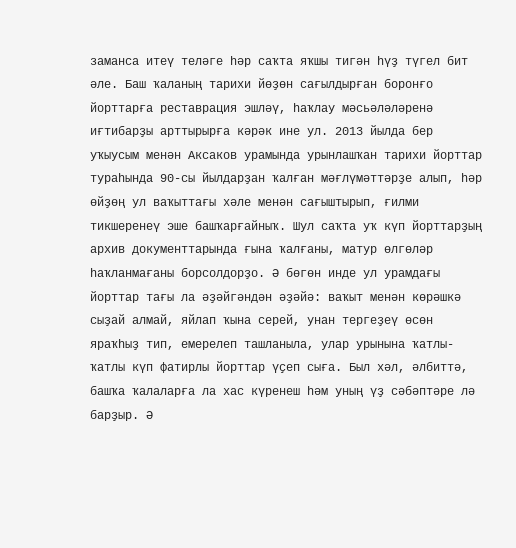заманса итеү теләге һәр саҡта яҡшы тигән һүҙ түгел бит әле. Баш ҡаланың тарихи йөҙөн сағылдырған боронғо йорттарға реставрация эшләү, һаҡлау мәсьәләләренә иғтибарҙы арттырырға кәрәк ине ул. 2013 йылда бер уҡыусым менән Аксаков урамында урынлашҡан тарихи йорттар тураһында 90-сы йылдарҙан ҡалған мәғлүмәттәрҙе алып, һәр өйҙөң ул ваҡыттағы хәле менән сағыштырып, ғилми тикшеренеү эше башҡарғайныҡ. Шул саҡта уҡ күп йорттарҙың архив документтарында ғына ҡалғаны, матур өлгөләр һаҡланмағаны борсолдорҙо. Ә бөгөн инде ул урамдағы йорттар тағы ла әҙәйгәндән әҙәйә: ваҡыт менән көрәшкә сыҙай алмай, яйлап ҡына серей, унан тергеҙеү өсөн яраҡһыҙ тип, емерелеп ташланыла, улар урынына ҡатлы-ҡатлы күп фатирлы йорттар үҫеп сыға. Был хәл, әлбиттә, башҡа ҡалаларға ла хас күренеш һәм уның үҙ сәбәптәре лә барҙыр. Ә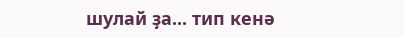шулай ҙа... тип кенә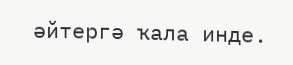әйтергә ҡала инде.